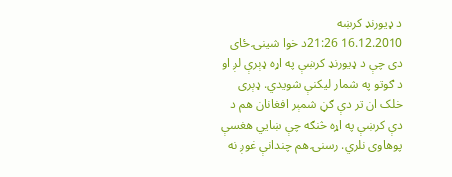د ډیورنډ کرښه
16.12.2010 21:26د خوا شينۍ ځای دی چې د ډیورنډ کرښې په اړه ډېرې لږ او د ګوتو په شمار ليکنې شويدي. ډېری خلک ان تر دې ګڼ شمېر افغانان هم د دې کرښې په اړه څنګه چې ښايي هغسې پوهاوی نلري. رسنۍ هم چندانې غوږ نه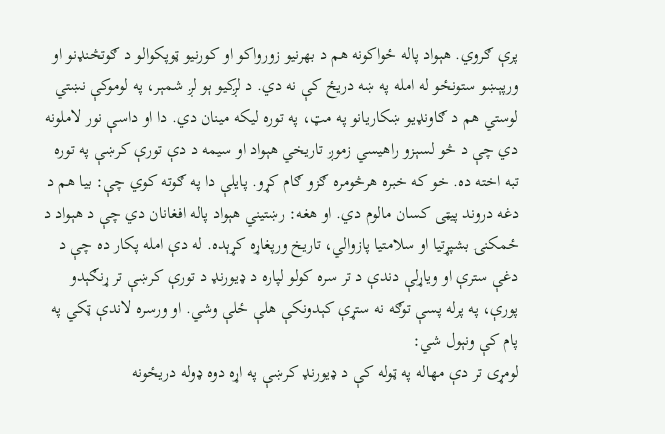پرې ګروي. هېواد پاله ځواکونه هم د بهرنیو زورواکو او کورنیو ټوپکوالو د ګوتڅنډنو او ورپېښو ستونځو له امله په ښه دريځ کې نه دي. د لږکيو ېو لږ شمېر، په لوموکې نښتي لوستي هم د ګاونډیو ښکاریانو په مټ، په توره ليکه مینان دي. دا او داسې نور لاملونه دي چې د څو لسېزو راهیسي زموږ تاریخي هېواد او سیمه د دې تورې کرښې په توره تبه اخته ده. خو که خبره هرڅومره ګزو ګام کړو. پایلې دا په ګوته کوي چې: بیا هم د دغه دروند پيټی کسان مالوم دي. او هغه: رښتیني هېواد پاله افغانان دي چې د هېواد د ځمکنۍ بشپړتیا او سلامتیا پازوالي، تاريخ ورپغاړه کړېده. له دې امله پکار ده چې د دغې سترې او ویاړلې دندې د تر سره کولو لپاره د ډیورنډ د تورې کرښې تر ړنګېدو پورې، په پرله پسې توګه نه ستړې کېدونکې هلې ځلې وشي. او ورسره لاندې ټکي په پام کې ونېول شي:
لومړی تر دې مهاله په ټوله کې د ډيورنډ کرښې په اړه دوه ډوله دريځونه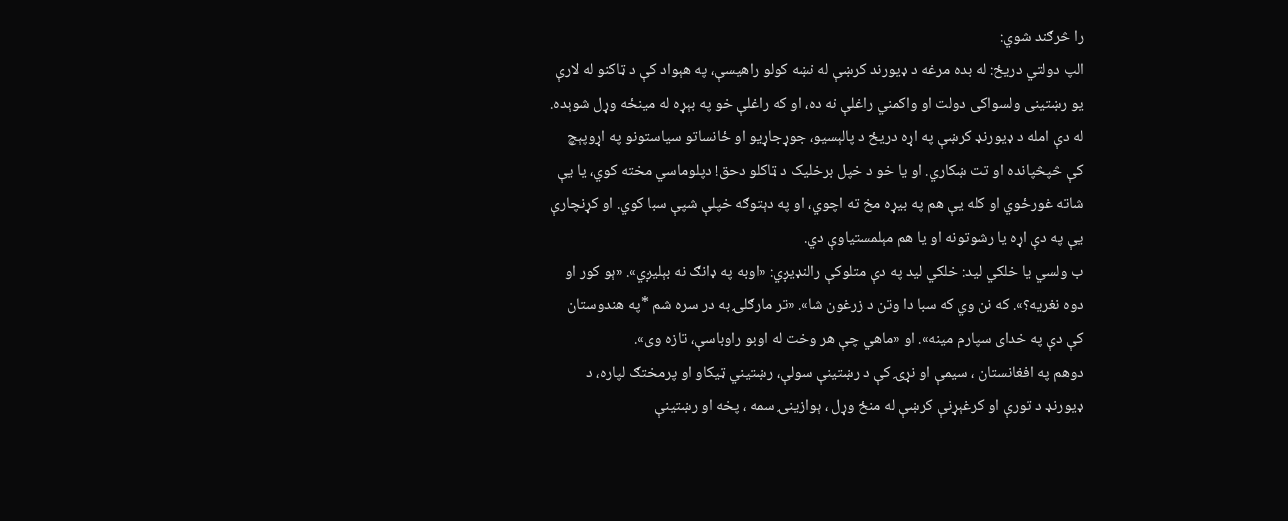را څرګند شوي:
الپ دولتي دریځ: له بده مرغه د ډیورند کرښې له نښه کولو راهیسې، په هېواد کې د ټاکنو له لارې يو رښتینی ولسواکی دولت او واکمني راغلې نه ده، او که راغلې خو په بېړه له مینځه وړل شوېده. له دې امله د ډيورنډ کرښې په اړه دریځ د پالېسیو، جوړجاړیو او ځانساتو سیاستونو په اړوپېچ کې څپڅپانده او تت ښکاري. او یا خو د خپل برخلیک د ټاکلو دحق! دپلوماسي مخته کوي، یا يې شاته غورځوي او کله يې هم په بيړه مخ ته اچوي، او په دېتوګه خپلې شپې سبا کوي. او کړنچارې يې په دې اړه یا رشوتونه او یا هم مېلمستیاوې دي.
ب ولسي یا خلکي لید: خلکي ليد په دې متلوکې رالنډيږي: «اوبه په ډانګ نه بېليږي». «ېو کور او دوه نغريه؟». که نن وي که سبا دا وتن د زرغون شا». «تر مارګلۍ به در سره شم *په هندوستان کې دې په خدای سپارم مینه». او «ماهي چې هر وخت له اوبو راوباسې، تازه وی».
دوهم په افغانستان ، سیمې او نړۍ کې د رښتینې سولې، رښتيني ټيکاو او پرمختګ لپاره، د ډیورنډ د تورې او کرغېړنې کرښې له منځ وړل ، ېوازینۍ سمه ، پخه او رښتینې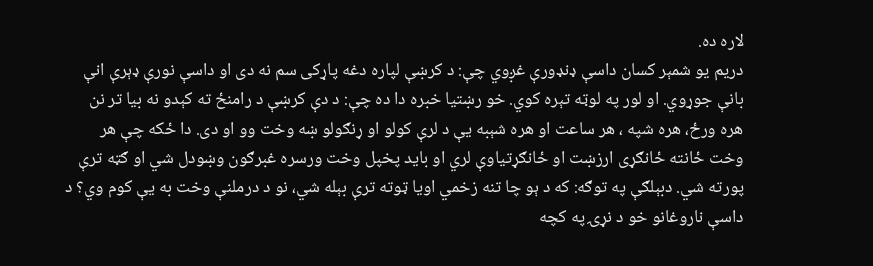لاره ده.
دریم يو شمېر کسان داسې ډنډورې غږوي چې: د کرښې لپاره دغه پاړکی سم نه دی او داسې نورې ډېرې انې بانې جوړوي. او لور په لوټه تېره کوي. خو رښتیا خبره دا ده چې: د دې کرښې د رامنځ ته کېدو نه بیا تر نن هره ورځ، هره شپه ، هر ساعت او هره شېبه يې د لرې کولو او ړنګولو ښه وخت وو او دی. دا ځکه چې هر وخت ځانته ځانګړی ارزښت او ځانګړتیاوې لري او باید پخپل وخت ورسره غبرګون وښودل شي او ګټه ترې پورته شي. دبېلګې په توګه: که د ېو چا تنه زخمي اویا ټوته ترې بېله شي، نو د درملنې وخت به يې کوم وي؟ د داسې ناروغانو خو د نړۍ په کچه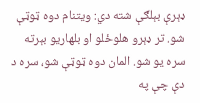ډېرې بېلګې شته دي: ويتنام دوه ټوټې شو. تر ډېرو هلوځلو او بلهاریو بېرته سره يو شو. المان دوه ټوټې شو، سره د دې چې په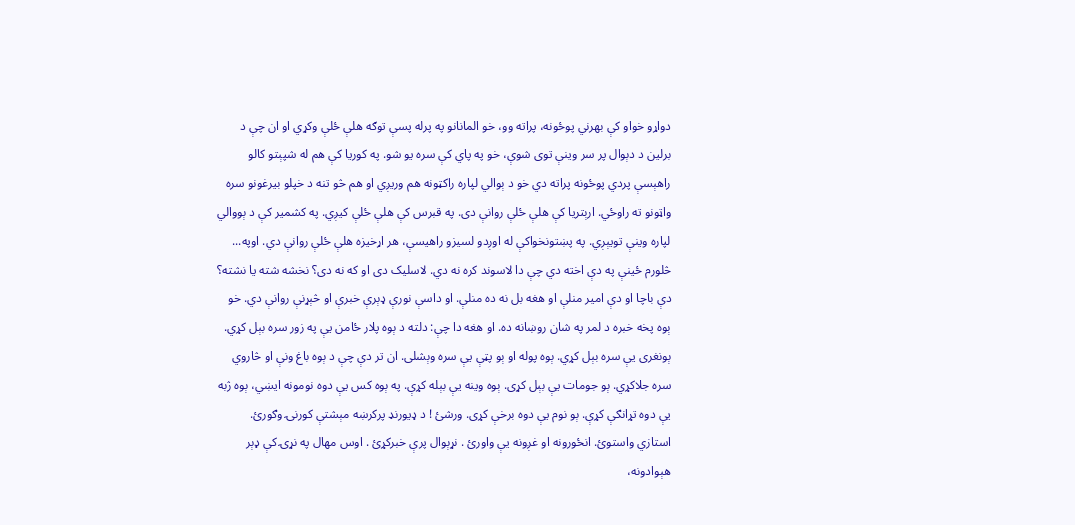دواړو خواو کې بهرني پوځونه، پراته وو، خو المانانو په پرله پسې توګه هلې ځلې وکړي او ان چې د برلین د دېوال پر سر وینې توی شوې، خو په پاي کې سره يو شو. په کوریا کې هم له شپېتو کالو راهېسې پردي پوځونه پراته دي خو د ېوالي لپاره راکټونه هم وريږي او هم څو تنه د خپلو بیرغونو سره واټونو ته راوځي. ارېتریا کې هلې ځلې روانې دی. په قبرس کې هلې ځلې کيږي. په کشمير کې د ېووالي لپاره وینې تويېږي. په پښتونخواکې له اوږدو لسيزو راهيسې، هر اړخيزه هلې ځلې روانې دي. اوپه...
څلورم ځینې په دې اخته دي چې دا لاسوند کره نه دي. لاسلیک دی او که نه دی؟ نخشه شته یا نشته؟ دې باچا او دې امیر منلې او هغه بل نه ده منلې. او داسې نورې ډېرې خبرې او څېړنې روانې دي. خو ېوه پخه خبره د لمر په شان روښانه ده. او هغه دا چې: دلته د ېوه پلار ځامن يې په زور سره بېل کړي. ېونغری يې سره بېل کړي. ېوه پوله او ېو پټې یې سره وېشلی. ان تر دې چې د ېوه باغ ونې او څاروي سره جلاکړي. ېو جومات يې بېل کړی. ېوه وينه يې بېله کړې. په ېوه کس يې دوه نومونه ايښي، ېوه ژبه يې دوه تړانګې کړې. ېو نوم يې دوه برخې کړی. ورشئ ! د ډيورنډ پرکرښه مېشتې کورنۍ وګورئ. استازي واستوئ. انځورونه او غږونه يې واورئ . نړېوال پرې خبرکړئ . اوس مهال په نړۍ کې ډېر هېوادونه،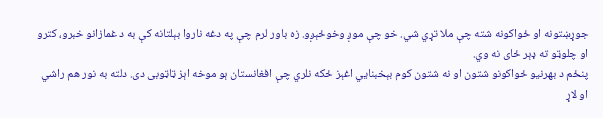جوړښتونه او ځواکونه شته چې ملا تړي شي. خو چې موږ وخوځېږو. زه باور لرم چې په دغه ناروا بېلتانه کې به د غمازانو خبرو، کترو او چلوټو ته ډېر ځای نه وي.
پنځم د بهرنيو ځواکونو شتون او نه شتون کوم بېخبنايي اغېز ځکه نلري چې افغانستان ېو موخه اېز ټاټوبی دی. دلته به نور هم راشي او لاړ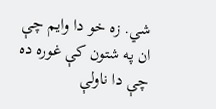شي. زه خو دا وایم چې ان په شتون کې غوره ده چې دا ناولې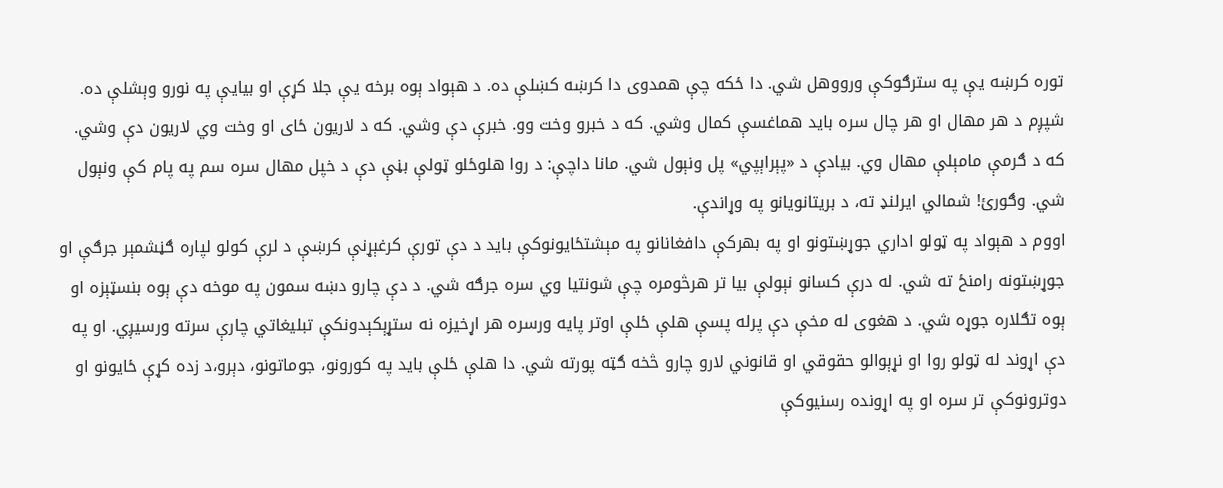توره کرښه يې په سترګوکې ورووهل شي. دا ځکه چې همدوی دا کرښه کښلې ده. د هېواد ېوه برخه یې جلا کړې او بیايې په نورو وېشلې ده.
شپږم د هر مهال او هر چال سره باید هماغسې کمال وشي. که د خبرو وخت وو. خبرې دې وشي. که د لاریون ځای او وخت وي لاریون دې وشي. که د ګرمې مامېلې مهال وي. بیادې د «پېراېپي» پل ونېول شي. مانا داچې: د روا هلوځلو ټولې بڼې دې د خپل مهال سره سم په پام کې ونېول شي. وګورئ! شمالي ایرلنډ ته، د بریتانویانو په وړاندې.
اووم د هېواد په ټولو اداري جوړښتونو او په بهرکې دافغانانو په مېشتځایونوکې باید د دې تورې کرغېړنې کرښې د لرې کولو لپاره ګڼشمېر جرګې او جوړښتونه رامنځ ته شي. له درې کسانو نېولې بیا تر هرڅومره چې شونتیا وي سره جرګه شي. د دې چارو دښه سمون په موخه دې ېوه بنسټېزه او ېوه تګلاره جوړه شي. د هغوی له مخې دې پرله پسې هلې ځلې اوتر پایه ورسره هر اړخیزه نه ستړېکېدونکې تبلیغاتي چارې سرته ورسيږي. او په دې اړوند له ټولو روا او نړېوالو حقوقي او قانوني لارو چارو څخه ګټه پورته شي. دا هلې ځلې باید په کورونو، جوماتونو، دېرو،د زده کړې ځایونو او دوترونوکې تر سره او په اړونده رسنيوکې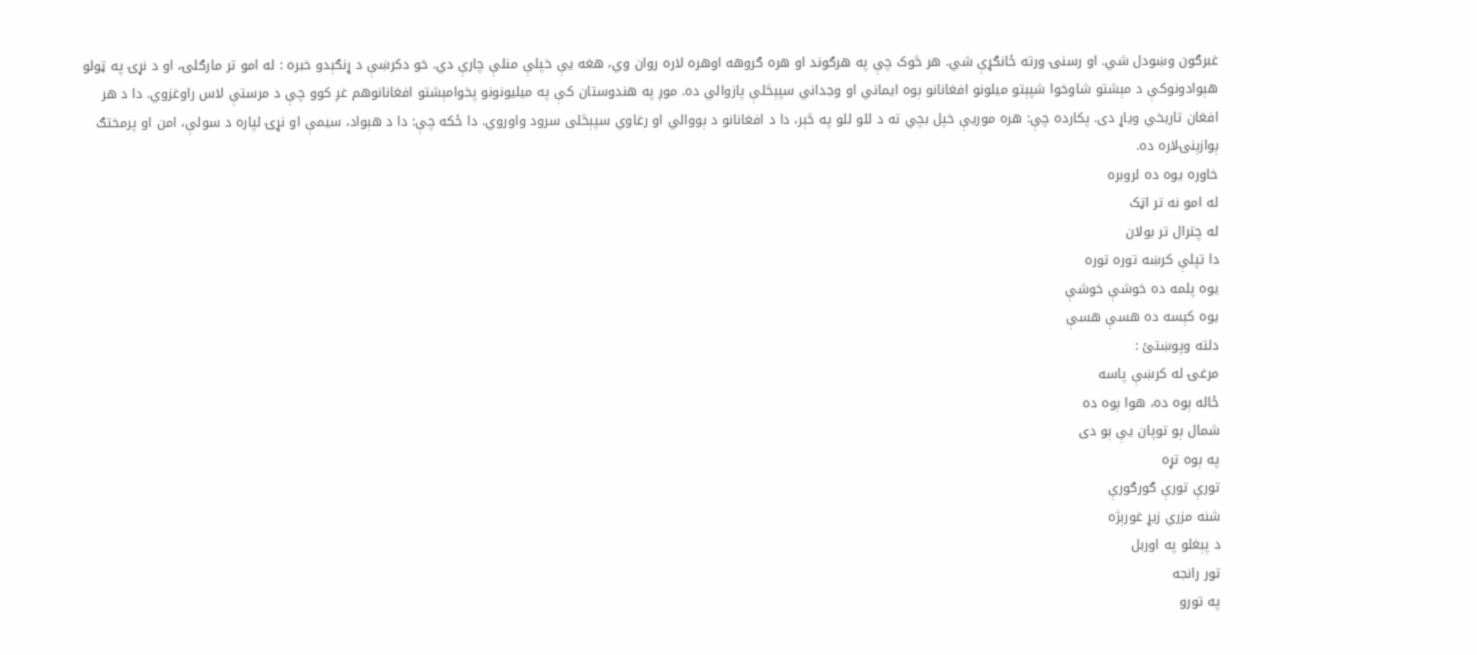غبرګون وښودل شي. او رسنۍ ورته ځانګړې شي. هر څوک چې په هرګوند او هره ګروهه اوهره لاره روان وي، هغه يې خپلې منلې چارې دي. خو دکرښې د ړنګېدو خبره : له امو تر مارګلۍ، او د نړۍ په ټولو هېوادونوکې د مېشتو شاوخوا شپېتو میلونو افغانانو ېوه ایماني او وجداني سپېڅلې پازوالي ده. موږ په هندوستان کې په میلیونونو پخوامېشتو افغانانوهم غږ کوو چې د مرستې لاس راوغزوي. دا د هر افغان تاريخي ویاړ دی. پکارده چې: هره موريې خپل بچي ته د للو للو په څېر، دا د افغانانو د ېووالي او رغاوي سپېڅلی سرود واوروي. دا ځکه چې: دا د هېواد، سیمې او نړۍ لپاره د سولې، امن او پرمختګ ېوازېنۍلاره ده.
خاوره یوه ده لروبره
له امو نه تر اټک
له چترال تر بولان
دا تپلې کرښه توره توره
يوه پلمه ده خوشې خوشې
يوه کېسه ده هسې هسې
دلته وپوښتئ :
مرغۍ له کرښې پاسه
ځاله ېوه ده، هوا ېوه ده
شمال ېو توپان يې ېو دی
په ېوه تړه
تورې تورې ګورګورې
شنه مزري زیړ غورېژه
د پېغلو په اوربل
تور رانجه
په تورو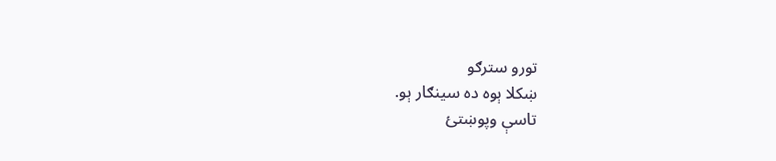تورو سترګو
ښکلا ېوه ده سینګار ېو.
تاسې وپوښتئ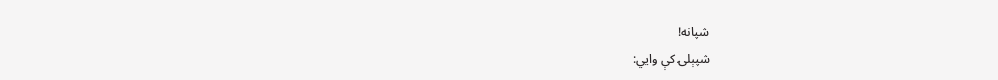شپانه!
شپېلۍ کې وايي: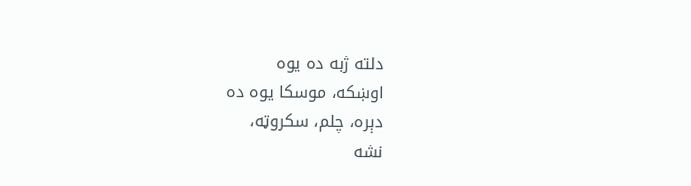دلته ژبه ده يوه
اوښکه، موسکا يوه ده
دېره، چلم، سکروټه،
نشه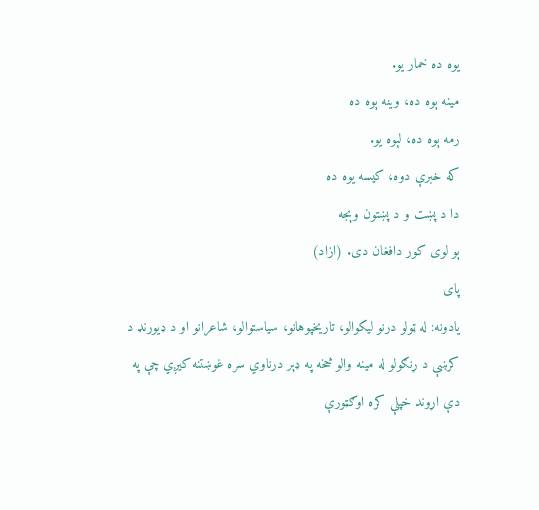يوه ده خمار يو.
مینه ېوه ده، وینه ېوه ده
رمه ېوه ده، لېوه يو.
که خبرې دوه، کیسه یوه ده
دا د پښت و د پښتون وېجه
ېو لوى کور دافغان دى. (ازاد)
پای
یادونه: له ټولو درنو لیکوالو، تاریخپوهانو، سیاستوالو، شاعرانو او د ډيورنډ د کرښې د ړنګولو له مینه والو څخه په ډېر درناوي سره غوښتنه کيږي چې په دې اړوند خپلې کره اوګټورې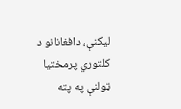لیکنې، دافغانانو د کلتوري پرمختیا ټولنې په پته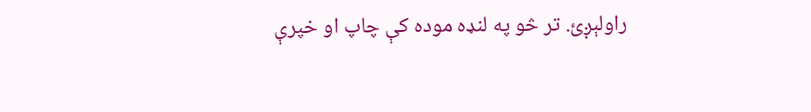راولېږئ. تر څو په لنډه موده کې چاپ او خپرې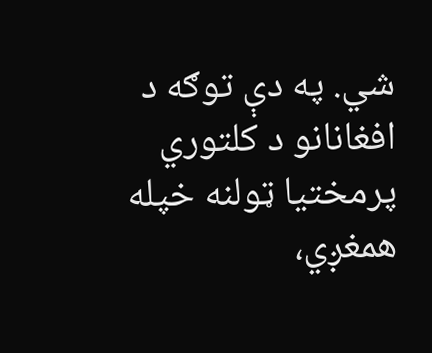شي. په دې توګه د افغانانو د کلتوري پرمختیا ټولنه خپله همغږي،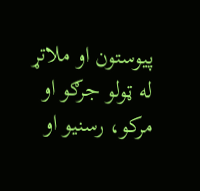پيوستون او ملاتړ له ټولو جرګو او مرکو، رسنیو او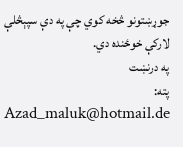جوړښتونو څخه کوي چې په دې سپېڅلې لارکې خوځنده دي.
په درنښت
پته: Azad_maluk@hotmail.de